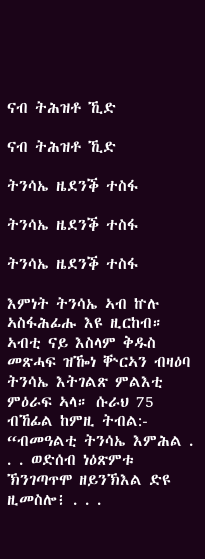ናብ ትሕዝቶ ኺድ

ናብ ትሕዝቶ ኺድ

ትንሳኤ ዜደንቕ ተስፋ

ትንሳኤ ዜደንቕ ተስፋ

ትንሳኤ ዜደንቕ ተስፋ

እምነት ትንሳኤ ኣብ ኵሉ ኣስፋሕፊሑ እዩ ዚርከብ። ኣብቲ ናይ እስላም ቅዱስ መጽሓፍ ዝዀነ ቝርኣን ብዛዕባ ትንሳኤ እትገልጽ ምልእቲ ምዕራፍ ኣላ። ሱራህ 75 ብኸፊል ከምዚ ትብል:- “ብመዓልቲ ትንሳኤ እምሕል . . . ወድሰብ ነዕጽምቱ ኽንገጣጥሞ ዘይንኽእል ድዩ ዚመስሎ፧ . . .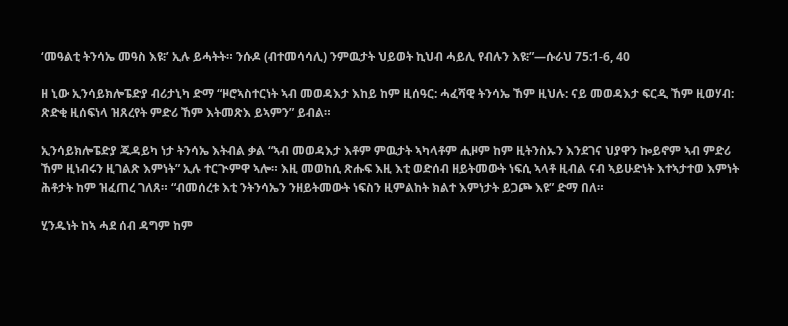‘መዓልቲ ትንሳኤ መዓስ እዩ፧’ ኢሉ ይሓትት። ንሱዶ (ብተመሳሳሊ) ንምዉታት ህይወት ኪህብ ሓይሊ የብሉን እዩ፧”—ሱራህ 75:1-6, 40

ዘ ኒው ኢንሳይክሎፔድያ ብሪታኒካ ድማ “ዞሮኣስተርነት ኣብ መወዳእታ እከይ ከም ዚሰዓር: ሓፈሻዊ ትንሳኤ ኸም ዚህሉ: ናይ መወዳእታ ፍርዲ ኸም ዚወሃብ: ጽድቂ ዚሰፍነላ ዝጸረየት ምድሪ ኸም እትመጽእ ይኣምን” ይብል።

ኢንሳይክሎፔድያ ጁዳይካ ነታ ትንሳኤ እትብል ቃል “ኣብ መወዳእታ እቶም ምዉታት ኣካላቶም ሒዞም ከም ዚትንስኡን እንደገና ህያዋን ኰይኖም ኣብ ምድሪ ኸም ዚነብሩን ዚገልጽ እምነት” ኢሉ ተርጒምዋ ኣሎ። እዚ መወከሲ ጽሑፍ እዚ እቲ ወድሰብ ዘይትመውት ነፍሲ ኣላቶ ዚብል ናብ ኣይሁድነት እተኣታተወ እምነት ሕቶታት ከም ዝፈጠረ ገለጸ። “ብመሰረቱ እቲ ንትንሳኤን ንዘይትመውት ነፍስን ዚምልከት ክልተ እምነታት ይጋጮ እዩ” ድማ በለ።

ሂንዱነት ከኣ ሓደ ሰብ ዳግም ከም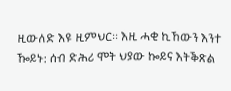ዚውለድ እዩ ዚምህር። እዚ ሓቂ ኪኸውን እንተ ዀይኑ: ሰብ ድሕሪ ሞት ህያው ኰይና እትቕጽል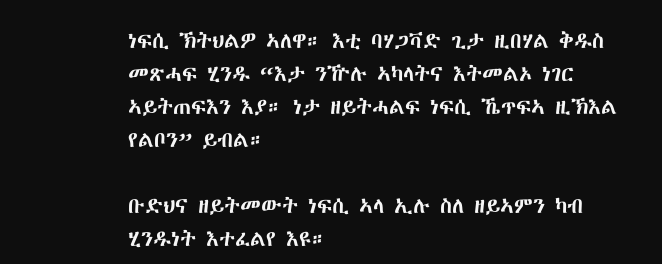ነፍሲ ኽትህልዎ ኣለዋ። እቲ ባሃጋቫድ ጊታ ዚበሃል ቅዱስ መጽሓፍ ሂንዱ “እታ ንዅሉ ኣካላትና እትመልኦ ነገር ኣይትጠፍእን እያ። ነታ ዘይትሓልፍ ነፍሲ ኼጥፍኣ ዚኽእል የልቦን” ይብል።

ቡድህና ዘይትመውት ነፍሲ ኣላ ኢሉ ስለ ዘይኣምን ካብ ሂንዱነት እተፈልየ እዩ።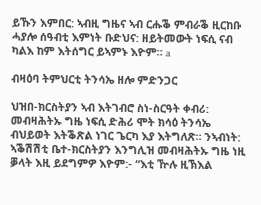ይኹን እምበር: ኣብዚ ግዜና ኣብ ርሑቕ ምብራቕ ዚርከቡ ሓያሎ ሰዓብቲ እምነት ቡድህና: ዘይትመውት ነፍሲ ናብ ካልእ ከም እትሰግር ይኣምኑ እዮም። a

ብዛዕባ ትምህርቲ ትንሳኤ ዘሎ ምድንጋር

ህዝበ-ክርስትያን ኣብ እትገብሮ ስነ-ስርዓት ቀብሪ: መብዛሕትኡ ግዜ ነፍሲ ድሕሪ ሞት ክሳዕ ትንሳኤ ብህይወት እትቕጽል ነገር ጌርካ እያ እትግለጽ። ንኣብነት: ኣቕሽሽቲ ቤተ-ክርስትያን እንግሊዝ መብዛሕትኡ ግዜ ነዚ ቓላት እዚ ይደግምዎ እዮም:- “እቲ ዅሉ ዚኽእል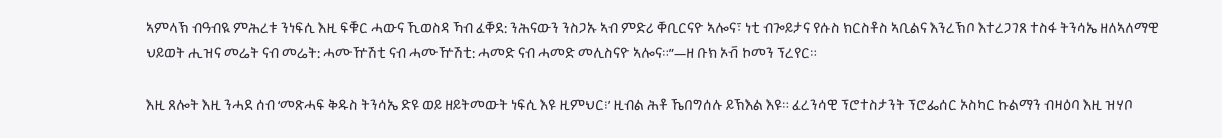ኣምላኽ ብዓብዪ ምሕረቱ ንነፍሲ እዚ ፍቑር ሓውና ኺወስዳ ኻብ ፈቐደ: ንሕናውን ንስጋኡ ኣብ ምድሪ ቐቢርናዮ ኣሎና፣ ነቲ ብጐይታና የሱስ ክርስቶስ ኣቢልና እንረኽቦ እተረጋገጸ ተስፋ ትንሳኤ ዘለኣለማዊ ህይወት ሒዝና መሬት ናብ መሬት: ሓሙዅሽቲ ናብ ሓሙዅሽቲ: ሓመድ ናብ ሓመድ መሊስናዮ ኣሎና።”—ዘ ቡክ ኦቭ ኮመን ፕረየር።

እዚ ጸሎት እዚ ንሓደ ሰብ ‘መጽሓፍ ቅዱስ ትንሳኤ ድዩ ወይ ዘይትመውት ነፍሲ እዩ ዚምህር፧’ ዚብል ሕቶ ኼበግሰሉ ይኽእል እዩ። ፈረንሳዊ ፕሮተስታንት ፕሮፌሰር ኦስካር ኩልማን ብዛዕባ እዚ ዝሃቦ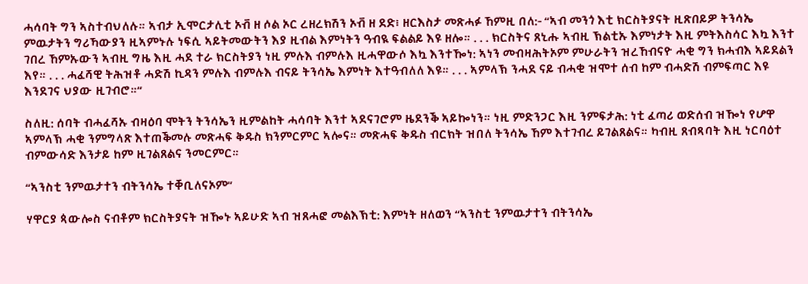ሓሳባት ግን ኣስተብህለሉ። ኣብታ ኢሞርታሊቲ ኦቭ ዘ ሶል ኦር ረዘረክሽን ኦቭ ዘ ደድ፧ ዘርእስታ መጽሓፉ ኸምዚ በለ:- “ኣብ መንጎ እቲ ክርስትያናት ዚጽበይዎ ትንሳኤ ምዉታትን ግሪኻውያን ዚኣምኑሉ ነፍሲ ኣይትመውትን እያ ዚብል እምነትን ዓብዪ ፍልልይ እዩ ዘሎ። . . . ክርስትና ጸኒሑ ኣብዚ ኽልቲኡ እምነታት እዚ ምትእስሳር እኳ እንተ ገበረ ኸምኡውን ኣብዚ ግዜ እዚ ሓደ ተራ ክርስትያን ነዚ ምሉእ ብምሉእ ዚሓዋውሶ እኳ እንተዀነ: ኣነን መብዛሕትኦም ምሁራትን ዝረኸብናዮ ሓቂ ግን ክሓብእ ኣይደልን እየ። . . . ሓፈሻዊ ትሕዝቶ ሓድሽ ኪዳን ምሉእ ብምሉእ ብናይ ትንሳኤ እምነት እተዓብለለ እዩ። . . . ኣምላኽ ንሓደ ናይ ብሓቂ ዝሞተ ሰብ ከም ብሓድሽ ብምፍጣር እዩ እንደገና ህያው ዚገብሮ።”

ስለዚ: ሰባት ብሓፈሻኡ ብዛዕባ ሞትን ትንሳኤን ዚምልከት ሓሳባት እንተ ኣደናገሮም ዜደንቕ ኣይኰነን። ነዚ ምድንጋር እዚ ንምፍታሕ: ነቲ ፈጣሪ ወድሰብ ዝዀነ የሆዋ ኣምላኽ ሓቂ ንምግላጽ እተጠቕመሉ መጽሓፍ ቅዱስ ክንምርምር ኣሎና። መጽሓፍ ቅዱስ ብርክት ዝበለ ትንሳኤ ኸም እተገብረ ይገልጸልና። ካብዚ ጸብጻባት እዚ ነርባዕተ ብምውሳድ እንታይ ከም ዚገልጸልና ንመርምር።

“ኣንስቲ ንምዉታተን ብትንሳኤ ተቐቢለናኦም”

ሃዋርያ ጳውሎስ ናብቶም ክርስትያናት ዝዀኑ ኣይሁድ ኣብ ዝጸሓፎ መልእኽቲ: እምነት ዘለወን “ኣንስቲ ንምዉታተን ብትንሳኤ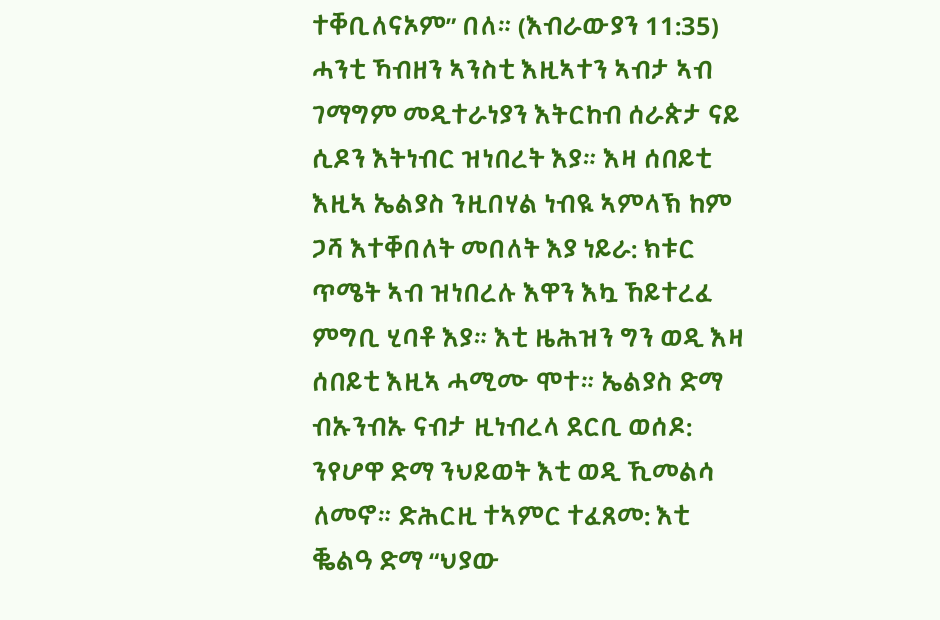ተቐቢለናኦም” በለ። (እብራውያን 11:35) ሓንቲ ኻብዘን ኣንስቲ እዚኣተን ኣብታ ኣብ ገማግም መዲተራነያን እትርከብ ሰራጵታ ናይ ሲዶን እትነብር ዝነበረት እያ። እዛ ሰበይቲ እዚኣ ኤልያስ ንዚበሃል ነብዪ ኣምላኽ ከም ጋሻ እተቐበለት መበለት እያ ነይራ: ክቱር ጥሜት ኣብ ዝነበረሉ እዋን እኳ ኸይተረፈ ምግቢ ሂባቶ እያ። እቲ ዜሕዝን ግን ወዲ እዛ ሰበይቲ እዚኣ ሓሚሙ ሞተ። ኤልያስ ድማ ብኡንብኡ ናብታ ዚነብረላ ደርቢ ወሰዶ: ንየሆዋ ድማ ንህይወት እቲ ወዲ ኺመልሳ ለመኖ። ድሕርዚ ተኣምር ተፈጸመ: እቲ ቘልዓ ድማ “ህያው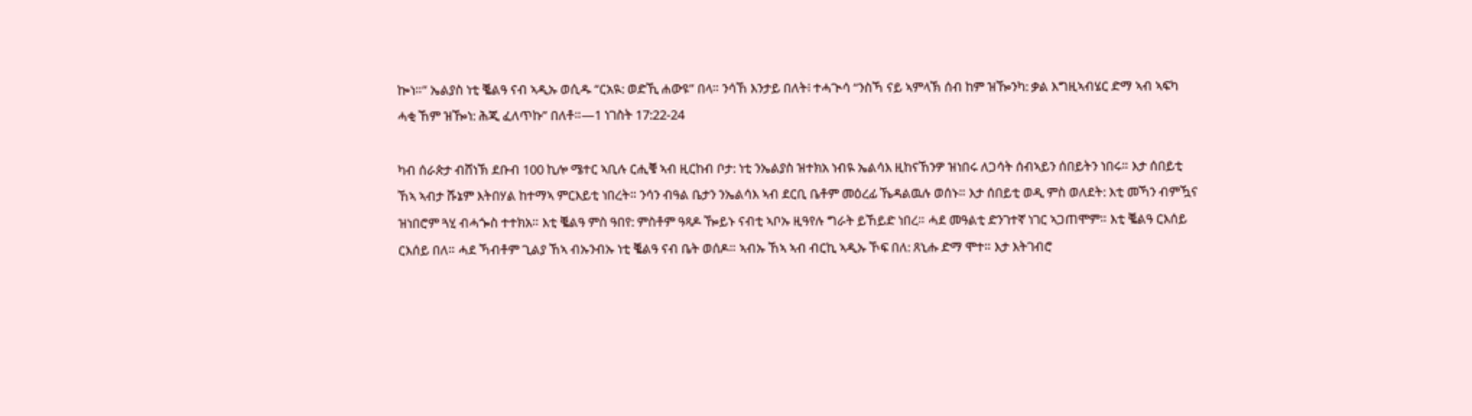ኰነ።” ኤልያስ ነቲ ቘልዓ ናብ ኣዲኡ ወሲዱ “ርአዪ: ወድኺ ሐውዩ” በላ። ንሳኸ እንታይ በለት፧ ተሓጒሳ “ንስኻ ናይ ኣምላኽ ሰብ ከም ዝዀንካ: ቃል እግዚኣብሄር ድማ ኣብ ኣፍካ ሓቂ ኸም ዝዀነ: ሕጂ ፈለጥኩ” በለቶ።—1 ነገስት 17:22-24

ካብ ሰራጵታ ብሸነኽ ደቡብ 100 ኪሎ ሜተር ኣቢሉ ርሒቑ ኣብ ዚርከብ ቦታ: ነቲ ንኤልያስ ዝተክአ ነብዪ ኤልሳእ ዚከናኸንዎ ዝነበሩ ለጋሳት ሰብኣይን ሰበይትን ነበሩ። እታ ሰበይቲ ኸኣ ኣብታ ሹኔም እትበሃል ከተማኣ ምርእይቲ ነበረት። ንሳን ብዓል ቤታን ንኤልሳእ ኣብ ደርቢ ቤቶም መዕረፊ ኼዳልዉሉ ወሰኑ። እታ ሰበይቲ ወዲ ምስ ወለደት: እቲ መኻን ብምዃና ዝነበሮም ጓሂ ብሓጐስ ተተክአ። እቲ ቘልዓ ምስ ዓበየ: ምስቶም ዓጻዶ ዀይኑ ናብቲ ኣቦኡ ዚዓየሉ ግራት ይኸይድ ነበረ። ሓደ መዓልቲ ድንገተኛ ነገር ኣጋጠሞም። እቲ ቘልዓ ርእሰይ ርእሰይ በለ። ሓደ ኻብቶም ጊልያ ኸኣ ብኡንብኡ ነቲ ቘልዓ ናብ ቤት ወሰዶ። ኣብኡ ኸኣ ኣብ ብርኪ ኣዲኡ ኾፍ በለ: ጸኒሑ ድማ ሞተ። እታ እትገብሮ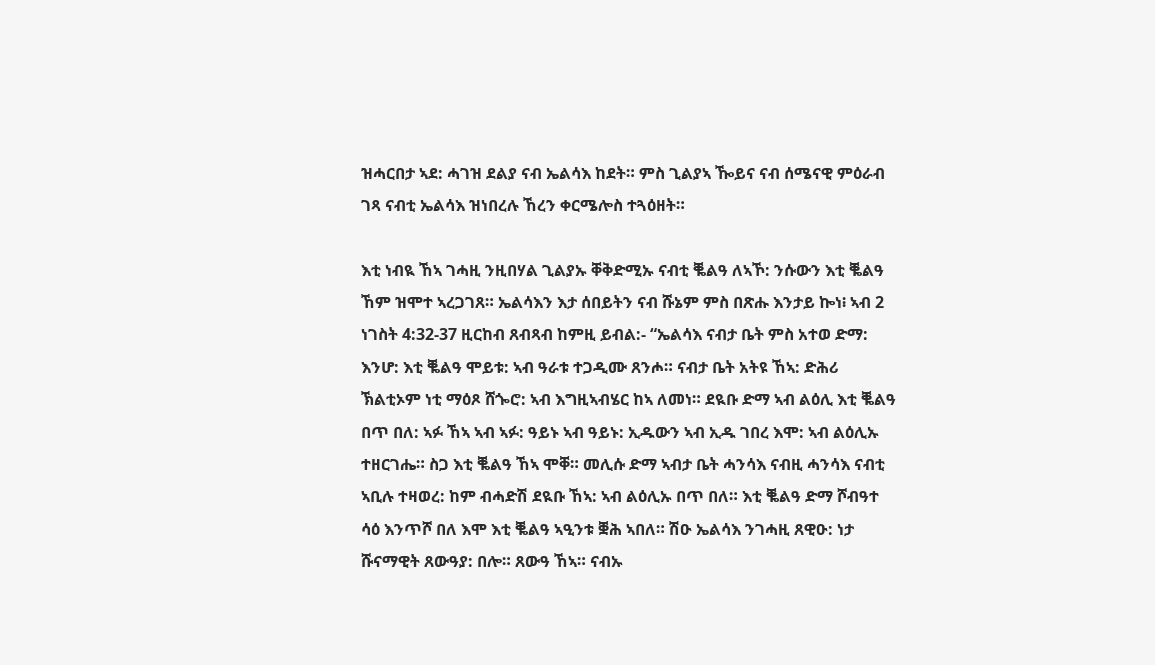ዝሓርበታ ኣደ: ሓገዝ ደልያ ናብ ኤልሳእ ከደት። ምስ ጊልያኣ ዀይና ናብ ሰሜናዊ ምዕራብ ገጻ ናብቲ ኤልሳእ ዝነበረሉ ኸረን ቀርሜሎስ ተጓዕዘት።

እቲ ነብዪ ኸኣ ገሓዚ ንዚበሃል ጊልያኡ ቐቅድሚኡ ናብቲ ቘልዓ ለኣኾ: ንሱውን እቲ ቘልዓ ኸም ዝሞተ ኣረጋገጸ። ኤልሳእን እታ ሰበይትን ናብ ሹኔም ምስ በጽሑ እንታይ ኰነ፧ ኣብ 2 ነገስት 4:32-37 ዚርከብ ጸብጻብ ከምዚ ይብል:- “ኤልሳእ ናብታ ቤት ምስ አተወ ድማ: እንሆ: እቲ ቘልዓ ሞይቱ: ኣብ ዓራቱ ተጋዲሙ ጸንሖ። ናብታ ቤት አትዩ ኸኣ: ድሕሪ ኽልቲኦም ነቲ ማዕጾ ሸጐሮ: ኣብ እግዚኣብሄር ከኣ ለመነ። ደዪቡ ድማ ኣብ ልዕሊ እቲ ቘልዓ በጥ በለ: ኣፉ ኸኣ ኣብ ኣፉ: ዓይኑ ኣብ ዓይኑ: ኢዱውን ኣብ ኢዱ ገበረ እሞ: ኣብ ልዕሊኡ ተዘርገሔ። ስጋ እቲ ቘልዓ ኸኣ ሞቐ። መሊሱ ድማ ኣብታ ቤት ሓንሳእ ናብዚ ሓንሳእ ናብቲ ኣቢሉ ተዛወረ: ከም ብሓድሽ ደዪቡ ኸኣ: ኣብ ልዕሊኡ በጥ በለ። እቲ ቘልዓ ድማ ሾብዓተ ሳዕ እንጥሾ በለ እሞ እቲ ቘልዓ ኣዒንቱ ቛሕ ኣበለ። ሽዑ ኤልሳእ ንገሓዚ ጸዊዑ: ነታ ሹናማዊት ጸውዓያ: በሎ። ጸውዓ ኸኣ። ናብኡ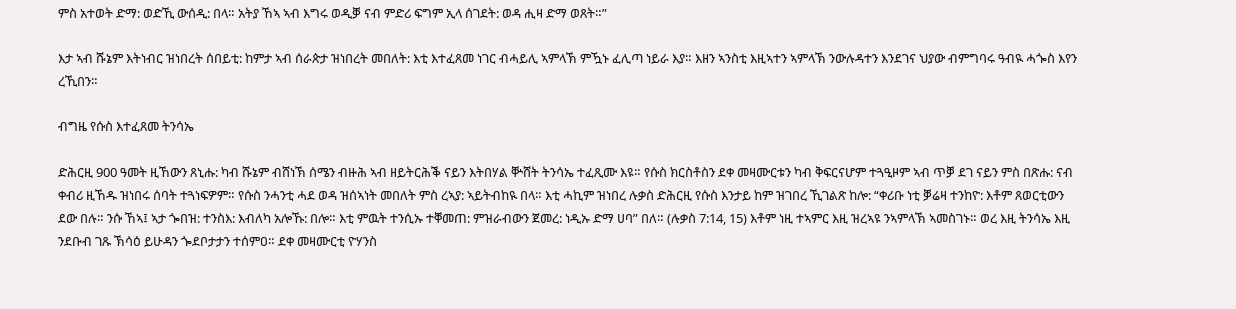ምስ አተወት ድማ: ወድኺ ውሰዲ: በላ። አትያ ኸኣ ኣብ እግሩ ወዲቓ ናብ ምድሪ ፍግም ኢላ ሰገደት: ወዳ ሒዛ ድማ ወጸት።”

እታ ኣብ ሹኔም እትነብር ዝነበረት ሰበይቲ: ከምታ ኣብ ሰራጵታ ዝነበረት መበለት: እቲ እተፈጸመ ነገር ብሓይሊ ኣምላኽ ምዃኑ ፈሊጣ ነይራ እያ። እዘን ኣንስቲ እዚኣተን ኣምላኽ ንውሉዳተን እንደገና ህያው ብምግባሩ ዓብዪ ሓጐስ እየን ረኺበን።

ብግዜ የሱስ እተፈጸመ ትንሳኤ

ድሕርዚ 900 ዓመት ዚኸውን ጸኒሑ: ካብ ሹኔም ብሸነኽ ሰሜን ብዙሕ ኣብ ዘይትርሕቕ ናይን እትበሃል ቝሸት ትንሳኤ ተፈጺሙ እዩ። የሱስ ክርስቶስን ደቀ መዛሙርቱን ካብ ቅፍርናሆም ተጓዒዞም ኣብ ጥቓ ደገ ናይን ምስ በጽሑ: ናብ ቀብሪ ዚኸዱ ዝነበሩ ሰባት ተጓነፍዎም። የሱስ ንሓንቲ ሓደ ወዳ ዝሰኣነት መበለት ምስ ረኣያ: ኣይትብከዪ በላ። እቲ ሓኪም ዝነበረ ሉቃስ ድሕርዚ የሱስ እንታይ ከም ዝገበረ ኺገልጽ ከሎ: “ቀሪቡ ነቲ ቓሬዛ ተንከዮ: እቶም ጸወርቲውን ደው በሉ። ንሱ ኸኣ፤ ኣታ ጐበዝ: ተንስእ: እብለካ አሎኹ: በሎ። እቲ ምዉት ተንሲኡ ተቐመጠ: ምዝራብውን ጀመረ: ነዲኡ ድማ ሀባ” በለ። (ሉቃስ 7:14, 15) እቶም ነዚ ተኣምር እዚ ዝረኣዩ ንኣምላኽ ኣመስገኑ። ወረ እዚ ትንሳኤ እዚ ንደቡብ ገጹ ኽሳዕ ይሁዳን ጐደቦታታን ተሰምዐ። ደቀ መዛሙርቲ ዮሃንስ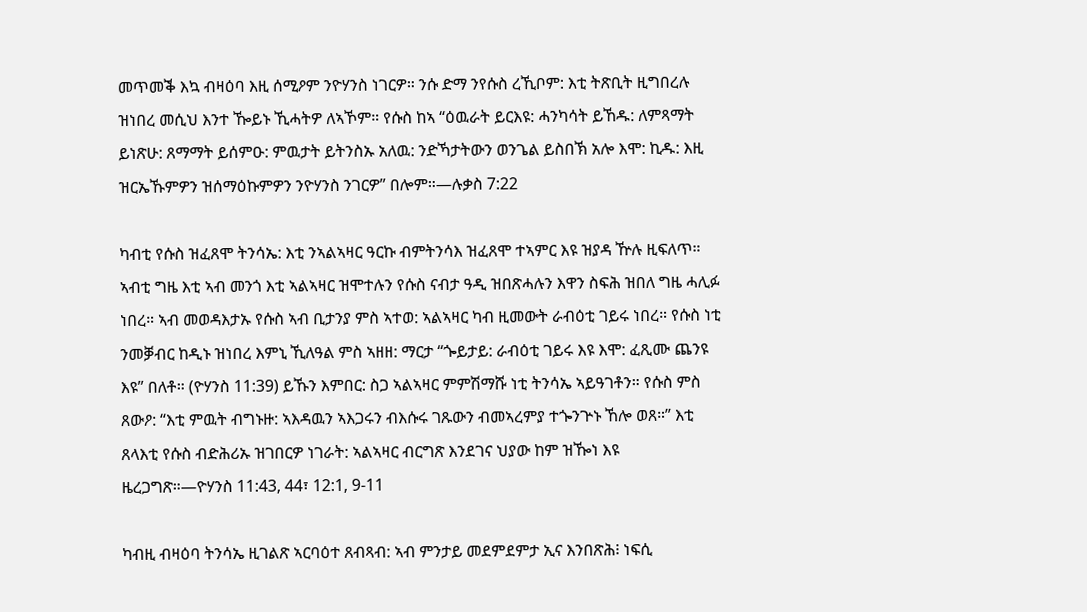መጥመቕ እኳ ብዛዕባ እዚ ሰሚዖም ንዮሃንስ ነገርዎ። ንሱ ድማ ንየሱስ ረኺቦም: እቲ ትጽቢት ዚግበረሉ ዝነበረ መሲህ እንተ ዀይኑ ኺሓትዎ ለኣኾም። የሱስ ከኣ “ዕዉራት ይርእዩ: ሓንካሳት ይኸዱ: ለምጻማት ይነጽሁ: ጸማማት ይሰምዑ: ምዉታት ይትንስኡ አለዉ: ንድኻታትውን ወንጌል ይስበኽ አሎ እሞ: ኪዱ: እዚ ዝርኤኹምዎን ዝሰማዕኩምዎን ንዮሃንስ ንገርዎ” በሎም።—ሉቃስ 7:22

ካብቲ የሱስ ዝፈጸሞ ትንሳኤ: እቲ ንኣልኣዛር ዓርኩ ብምትንሳእ ዝፈጸሞ ተኣምር እዩ ዝያዳ ዅሉ ዚፍለጥ። ኣብቲ ግዜ እቲ ኣብ መንጎ እቲ ኣልኣዛር ዝሞተሉን የሱስ ናብታ ዓዲ ዝበጽሓሉን እዋን ስፍሕ ዝበለ ግዜ ሓሊፉ ነበረ። ኣብ መወዳእታኡ የሱስ ኣብ ቢታንያ ምስ ኣተወ: ኣልኣዛር ካብ ዚመውት ራብዕቲ ገይሩ ነበረ። የሱስ ነቲ ንመቓብር ከዲኑ ዝነበረ እምኒ ኺለዓል ምስ ኣዘዘ: ማርታ “ጐይታይ: ራብዕቲ ገይሩ እዩ እሞ: ፈጺሙ ጨንዩ እዩ” በለቶ። (ዮሃንስ 11:39) ይኹን እምበር: ስጋ ኣልኣዛር ምምሽማሹ ነቲ ትንሳኤ ኣይዓገቶን። የሱስ ምስ ጸውዖ: “እቲ ምዉት ብግኑዙ: ኣእዳዉን ኣእጋሩን ብእሱሩ ገጹውን ብመኣረምያ ተጐንጕኑ ኸሎ ወጸ።” እቲ ጸላእቲ የሱስ ብድሕሪኡ ዝገበርዎ ነገራት: ኣልኣዛር ብርግጽ እንደገና ህያው ከም ዝዀነ እዩ ዜረጋግጽ።—ዮሃንስ 11:43, 44፣ 12:1, 9-11

ካብዚ ብዛዕባ ትንሳኤ ዚገልጽ ኣርባዕተ ጸብጻብ: ኣብ ምንታይ መደምደምታ ኢና እንበጽሕ፧ ነፍሲ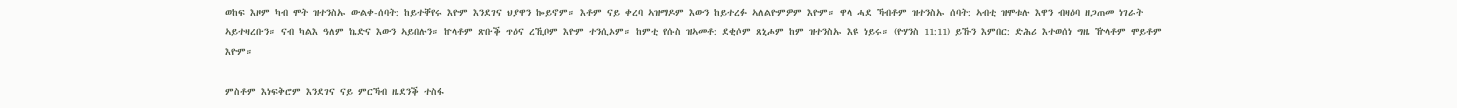ወከፍ እዞም ካብ ሞት ዝተንስኡ ውልቀ-ሰባት: ከይተቐየሩ እዮም እንደገና ህያዋን ኰይኖም። እቶም ናይ ቀረባ ኣዝማዶም እውን ከይተረፉ ኣለልዮምዎም እዮም። ዋላ ሓደ ኻብቶም ዝተንስኡ ሰባት: ኣብቲ ዝሞቱሉ እዋን ብዛዕባ ዘጋጠመ ነገራት ኣይተዛረቡን። ናብ ካልእ ዓለም ኬድና እውን ኣይበሉን። ኵላቶም ጽቡቕ ጥዕና ረኺቦም እዮም ተንሲኦም። ከምቲ የሱስ ዝኣመቶ: ደቂሶም ጸኒሖም ከም ዝተንስኡ እዩ ነይሩ። (ዮሃንስ 11:11) ይኹን እምበር: ድሕሪ እተወሰነ ግዜ ዅላቶም ሞይቶም እዮም።

ምስቶም እነፍቅሮም እንደገና ናይ ምርኻብ ዜደንቕ ተስፋ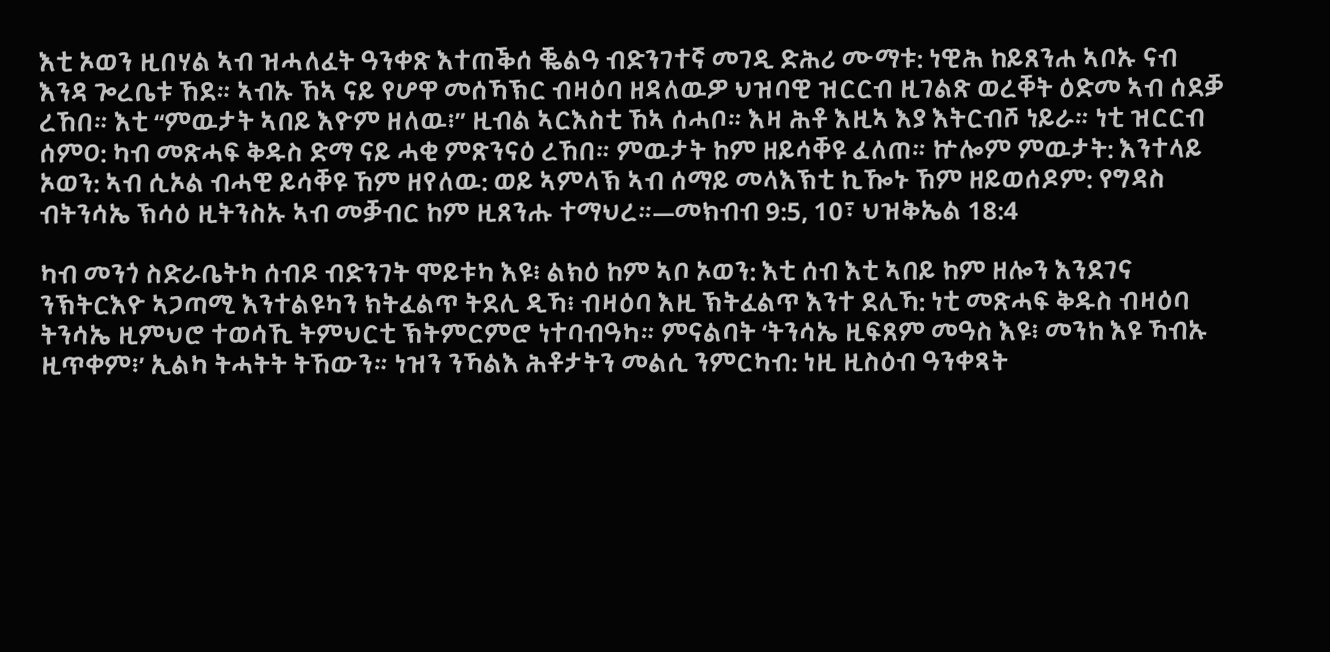እቲ ኦወን ዚበሃል ኣብ ዝሓለፈት ዓንቀጽ እተጠቕሰ ቘልዓ ብድንገተኛ መገዲ ድሕሪ ሙማቱ: ነዊሕ ከይጸንሐ ኣቦኡ ናብ እንዳ ጐረቤቱ ኸደ። ኣብኡ ኸኣ ናይ የሆዋ መሰኻኽር ብዛዕባ ዘዳለዉዎ ህዝባዊ ዝርርብ ዚገልጽ ወረቐት ዕድመ ኣብ ሰደቓ ረኸበ። እቲ “ምዉታት ኣበይ እዮም ዘለዉ፧” ዚብል ኣርእስቲ ኸኣ ሰሓቦ። እዛ ሕቶ እዚኣ እያ እትርብሾ ነይራ። ነቲ ዝርርብ ሰምዐ: ካብ መጽሓፍ ቅዱስ ድማ ናይ ሓቂ ምጽንናዕ ረኸበ። ምዉታት ከም ዘይሳቐዩ ፈለጠ። ኵሎም ምዉታት: እንተላይ ኦወን: ኣብ ሲኦል ብሓዊ ይሳቐዩ ኸም ዘየለዉ: ወይ ኣምላኽ ኣብ ሰማይ መላእኽቲ ኪዀኑ ኸም ዘይወሰዶም: የግዳስ ብትንሳኤ ኽሳዕ ዚትንስኡ ኣብ መቓብር ከም ዚጸንሑ ተማህረ።—መክብብ 9:5, 10፣ ህዝቅኤል 18:4

ካብ መንጎ ስድራቤትካ ሰብዶ ብድንገት ሞይቱካ እዩ፧ ልክዕ ከም ኣቦ ኦወን: እቲ ሰብ እቲ ኣበይ ከም ዘሎን እንደገና ንኽትርእዮ ኣጋጣሚ እንተልዩካን ክትፈልጥ ትደሊ ዲኻ፧ ብዛዕባ እዚ ኽትፈልጥ እንተ ደሊኻ: ነቲ መጽሓፍ ቅዱስ ብዛዕባ ትንሳኤ ዚምህሮ ተወሳኺ ትምህርቲ ኽትምርምሮ ነተባብዓካ። ምናልባት ‘ትንሳኤ ዚፍጸም መዓስ እዩ፧ መንከ እዩ ኻብኡ ዚጥቀም፧’ ኢልካ ትሓትት ትኸውን። ነዝን ንኻልእ ሕቶታትን መልሲ ንምርካብ: ነዚ ዚስዕብ ዓንቀጻት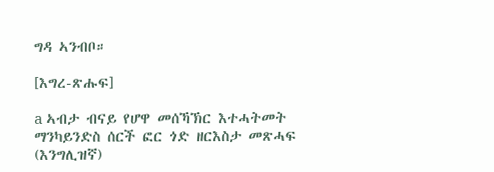ግዳ ኣንብቦ።

[እግረ-ጽሑፍ]

a ኣብታ ብናይ የሆዋ መሰኻኽር እተሓትመት ማንካይንድስ ሰርች ፎር ጎድ ዘርእስታ መጽሓፍ (እንግሊዝኛ)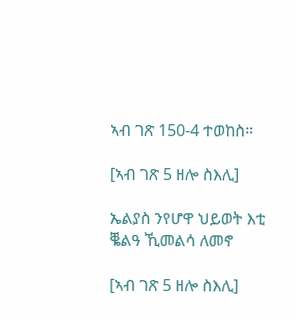ኣብ ገጽ 150-4 ተወከስ።

[ኣብ ገጽ 5 ዘሎ ስእሊ]

ኤልያስ ንየሆዋ ህይወት እቲ ቘልዓ ኺመልሳ ለመኖ

[ኣብ ገጽ 5 ዘሎ ስእሊ]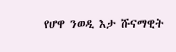የሆዋ ንወዲ እታ ሹናማዊት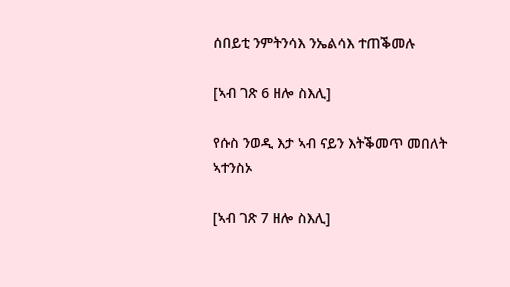ሰበይቲ ንምትንሳእ ንኤልሳእ ተጠቕመሉ

[ኣብ ገጽ 6 ዘሎ ስእሊ]

የሱስ ንወዲ እታ ኣብ ናይን እትቕመጥ መበለት ኣተንስኦ

[ኣብ ገጽ 7 ዘሎ ስእሊ]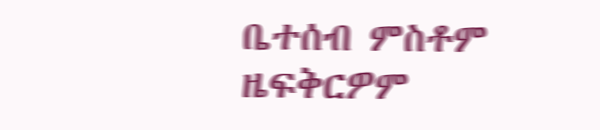ቤተሰብ ምስቶም ዜፍቅርዎም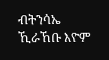ብትንሳኤ ኺራኸቡ እዮም